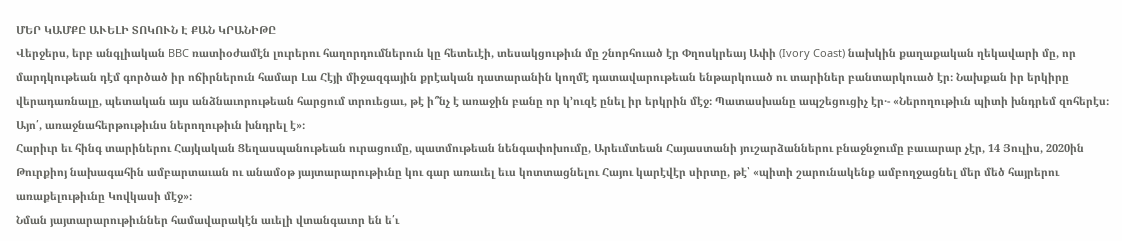ՄԵՐ ԿԱՄՔԸ ԱՒԵԼԻ ՏՈԿՈՒՆ Է ՔԱՆ ԿՐԱՆԻԹԸ
Վերջերս, երբ անգլիական BBC ռատիօժամէն լուրերու հաղորդումներուն կը հետեւէի, տեսակցութիւն մը շնորհուած էր Փղոսկրեայ Ափի (Ivory Coast) նախկին քաղաքական ղեկավարի մը, որ մարդկութեան դէմ գործած իր ոճիրներուն համար Լա Հէյի միջազգային քրէական դատարանին կողմէ դատավարութեան ենթարկուած ու տարիներ բանտարկուած էր։ Նախքան իր երկիրը վերադառնալը, պետական այս անձնաւորութեան հարցում տրուեցաւ, թէ ի՞նչ է առաջին բանը որ կ՚ուզէ ընել իր երկրին մէջ։ Պատասխանը ապշեցուցիչ էր․- «Ներողութիւն պիտի խնդրեմ զոհերէս։ Այո՛, առաջնահերթութիւնս ներողութիւն խնդրել է»։
Հարիւր եւ հինգ տարիներու Հայկական Ցեղասպանութեան ուրացումը, պատմութեան նենգափոխումը, Արեւմտեան Հայաստանի յուշարձաններու բնաջնջումը բաւարար չէր, 14 Յուլիս, 2020ին Թուրքիոյ նախագահին ամբարտաւան ու անամօթ յայտարարութիւնը կու գար առաւել եւս կոտտացնելու Հայու կարէվէր սիրտը, թէ՝ «պիտի շարունակենք ամբողջացնել մեր մեծ հայրերու առաքելութիւնը Կովկասի մէջ»։
Նման յայտարարութիւններ համավարակէն աւելի վտանգաւոր են ե՛ւ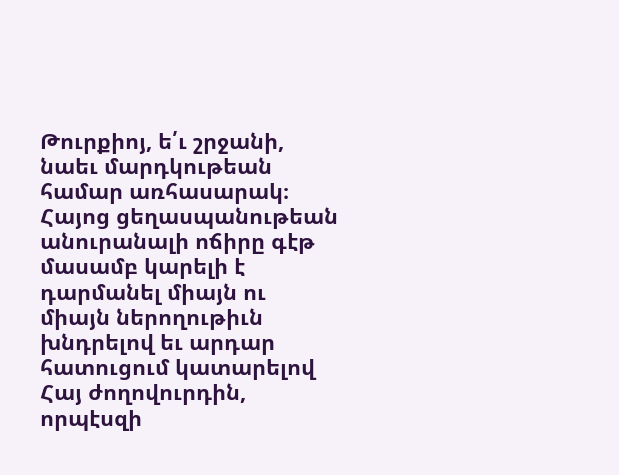Թուրքիոյ, ե՛ւ շրջանի, նաեւ մարդկութեան համար առհասարակ։ Հայոց ցեղասպանութեան անուրանալի ոճիրը գէթ մասամբ կարելի է դարմանել միայն ու միայն ներողութիւն խնդրելով եւ արդար հատուցում կատարելով Հայ ժողովուրդին, որպէսզի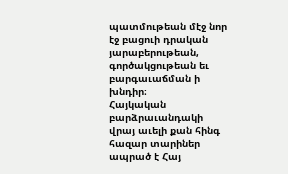պատմութեան մէջ նոր էջ բացուի դրական յարաբերութեան, գործակցութեան եւ բարգաւաճման ի խնդիր։
Հայկական բարձրաւանդակի վրայ աւելի քան հինգ հազար տարիներ ապրած է Հայ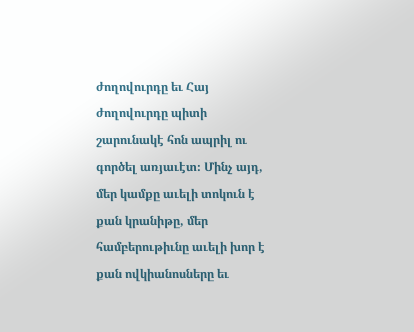ժողովուրդը եւ Հայ ժողովուրդը պիտի շարունակէ հոն ապրիլ ու գործել առյաւէտ։ Մինչ այդ, մեր կամքը աւելի տոկուն է քան կրանիթը, մեր համբերութիւնը աւելի խոր է քան ովկիանոսները եւ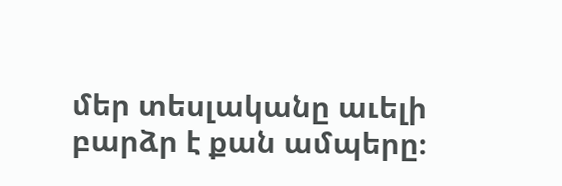մեր տեսլականը աւելի բարձր է քան ամպերը։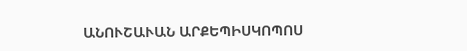ԱՆՈՒՇԱՒԱՆ ԱՐՔԵՊԻՍԿՈՊՈՍ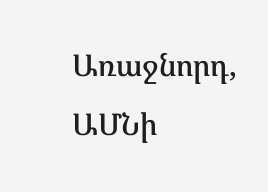Առաջնորդ, ԱՄՆի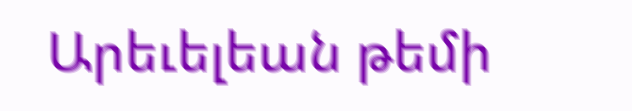Արեւելեան թեմի